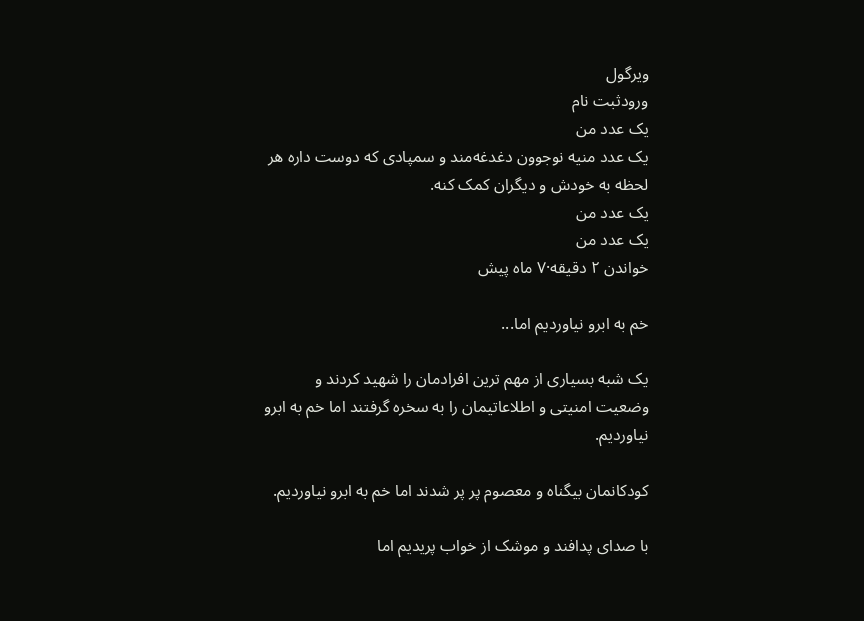ویرگول
ورودثبت نام
یک عدد من
یک عدد منیه نوجوون دغدغه‌مند و سمپادی که دوست داره هر لحظه به خودش و دیگران کمک کنه.
یک عدد من
یک عدد من
خواندن ۲ دقیقه·۷ ماه پیش

خم به ابرو نیاوردیم اما...

یک شبه بسیاری از مهم ترین افرادمان را شهید کردند و وضعیت امنیتی و اطلاعاتیمان را به سخره گرفتند اما خم به ابرو نیاوردیم.

کودکانمان بیگناه و معصوم پر پر شدند اما خم به ابرو نیاوردیم.

با صدای پدافند و موشک از خواب پریدیم اما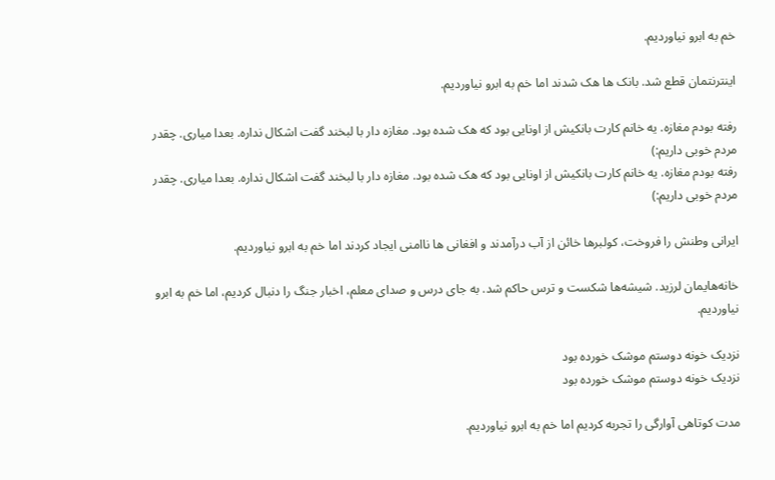خم به ابرو نیاوردیم.

اینترنتمان قطع شد. بانک ها هک شدند اما خم به ابرو نیاوردیم.

رفته بودم مغازه. یه خانم کارت بانکیش از اونایی بود که هک شده بود. مغازه دار با لبخند گفت اشکال نداره. بعدا میاری. چقدر مردم خوبی داریم:)
رفته بودم مغازه. یه خانم کارت بانکیش از اونایی بود که هک شده بود. مغازه دار با لبخند گفت اشکال نداره. بعدا میاری. چقدر مردم خوبی داریم:)

ایرانی وطنش را فروخت، کولبرها خائن از آب درآمدند و افغانی ها ناامنی ایجاد کردند اما خم به ابرو نیاوردیم.

خانه‌هایمان لرزید. شیشه‌ها شکست و ترس حاکم شد. به جای درس و صدای معلم، اخبار جنگ را دنبال کردیم، اما خم به ابرو نیاوردیم.

نزدیک خونه دوستم موشک خورده بود
نزدیک خونه دوستم موشک خورده بود

مدت کوتاهی آوارگی را تجربه کردیم اما خم به ابرو نیاوردیم.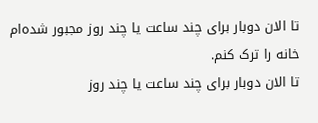تا الان دوبار برای چند ساعت یا چند روز مجبور شده‌ام خانه را ترک کنم.
تا الان دوبار برای چند ساعت یا چند روز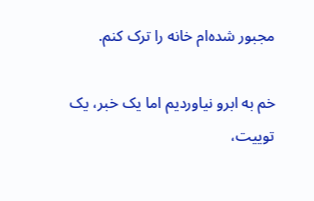مجبور شده‌ام خانه را ترک کنم.

خم به ابرو نیاوردیم اما یک خبر، یک توییت،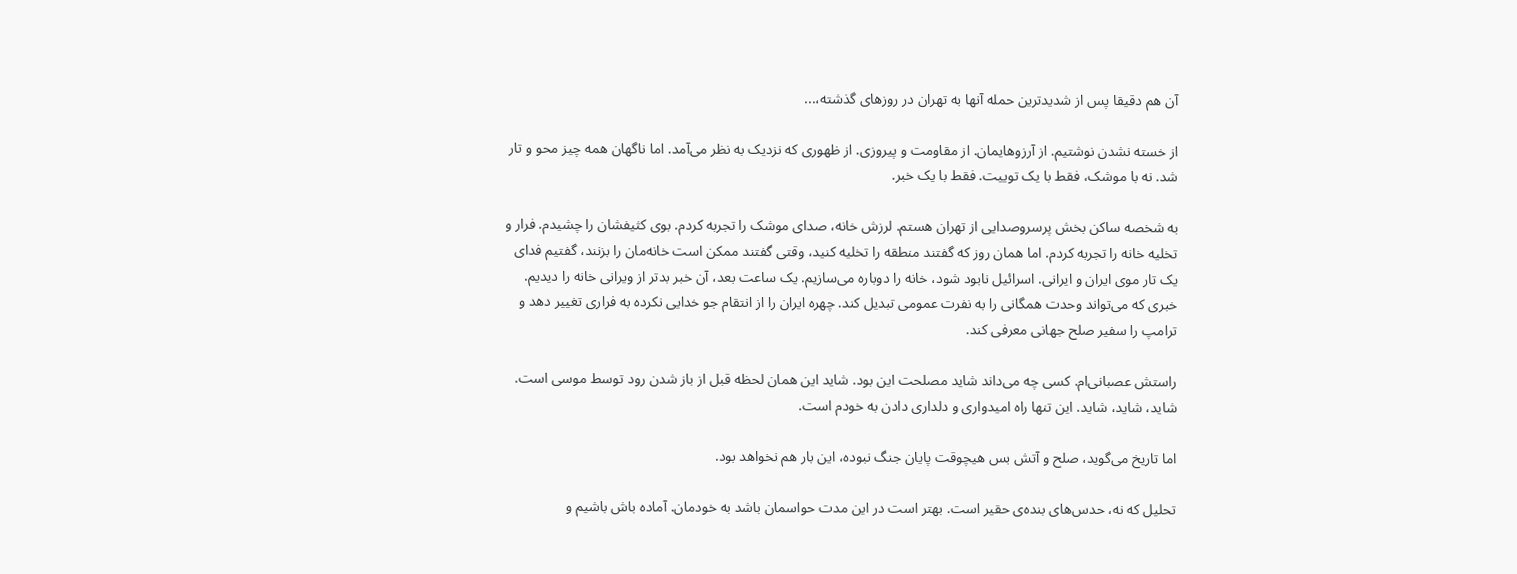آن هم دقیقا پس از شدیدترین حمله آنها به تهران در روزهای گذشته،...

از خسته نشدن نوشتیم. از آرزوهایمان. از مقاومت و پیروزی. از ظهوری که نزدیک به نظر می‌آمد. اما ناگهان همه چیز محو و تار شد. نه با موشک، فقط با یک توییت. فقط با یک خبر.

به شخصه ساکن بخش پرسروصدایی از تهران هستم. لرزش خانه، صدای موشک را تجربه کردم. بوی کثیفشان را چشیدم. فرار و تخلیه خانه را تجربه کردم. اما همان روز که گفتند منطقه را تخلیه کنید، وقتی گفتند ممکن است خانه‌مان را بزنند، گفتیم فدای یک تار موی ایران و ایرانی. اسرائیل نابود شود، خانه را دوباره می‌سازیم. یک ساعت بعد، آن خبر بدتر از ویرانی خانه را دیدیم. خبری که می‌تواند وحدت همگانی را به نفرت عمومی تبدیل کند. چهره ایران را از انتقام جو خدایی نکرده به فراری تغییر دهد و ترامپ را سفیر صلح جهانی معرفی کند.

راستش عصبانی‌ام. کسی چه می‌داند شاید مصلحت این بود. شاید این همان لحظه قبل از باز شدن رود توسط موسی است. شاید، شاید، شاید. این تنها راه امیدواری و دلداری دادن به خودم است.

اما تاریخ می‌گوید، صلح و آتش بس هیچوقت پایان جنگ نبوده، این بار هم نخواهد بود.

تحلیل که نه، حدس‌های بنده‌ی حقیر است. بهتر است در این مدت حواسمان باشد به خودمان. آماده باش باشیم و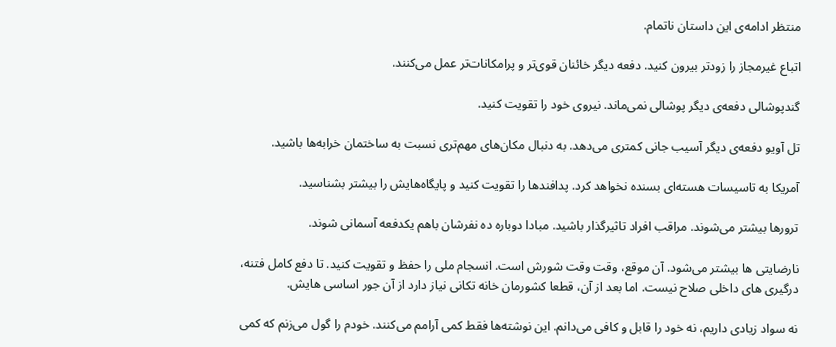منتظر ادامه‌ی این داستان ناتمام.

اتباع غیرمجاز را زودتر بیرون کنید. دفعه دیگر خائنان قوی‌تر و پرامکانات‌تر عمل می‌کنند.

گندپوشالی دفعه‌ی دیگر پوشالی نمی‌ماند. نیروی خود را تقویت کنید.

تل آویو دفعه‌ی دیگر آسیب جانی کمتری می‌دهد. به دنبال مکان‌های مهم‌تری نسبت به ساختمان خرابه‌ها باشید.

آمریکا به تاسیسات هسته‌ای بسنده نخواهد کرد. پدافند‌ها را تقویت کنید و پایگاه‌هایش را بیشتر بشناسید.

ترورها بیشتر می‌شوند. مراقب افراد تاثیرگذار باشید. مبادا دوباره ده نفرشان باهم یکدفعه آسمانی شوند.

نارضایتی ها بیشتر می‌شود. آن موقع، وقت وقت شورش است. انسجام ملی را حفظ و تقویت کنید. تا دفع کامل فتنه، درگیری های داخلی صلاح نیست. اما بعد از آن، قطعا کشورمان خانه تکانی نیاز دارد از آن جور اساسی هایش.

نه سواد زیادی داریم، نه خود را قابل و کافی می‌دانم. این نوشته‌ها فقط کمی آرامم می‌کنند. خودم را گول می‌زنم که کمی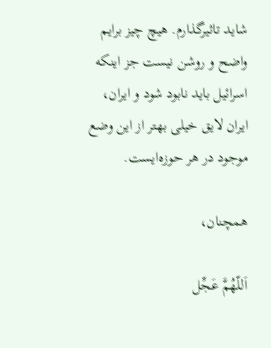شاید تاثیرگذارم. هیچ چیز برایم واضح و روشن نیست جز اینکه اسرائیل باید نابود شود و ایران، ایران لایق خیلی بهتر از این وضع موجود در هر حوزه‌ایست.

همچنان،

اَللّهُمَّ عَجِّل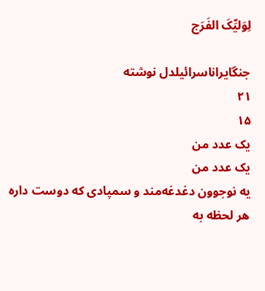لِوَلیِّکَ الفَرَج

جنگایراناسرائیلدل نوشته
۲۱
۱۵
یک عدد من
یک عدد من
یه نوجوون دغدغه‌مند و سمپادی که دوست داره هر لحظه به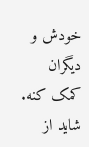خودش و دیگران کمک کنه.
شاید از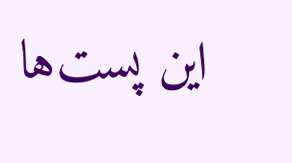این پست‌ها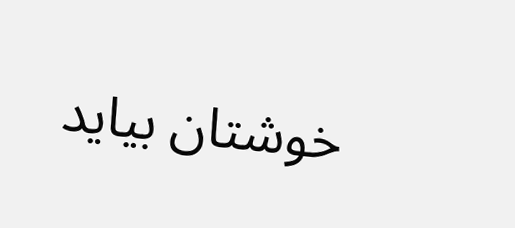خوشتان بیاید